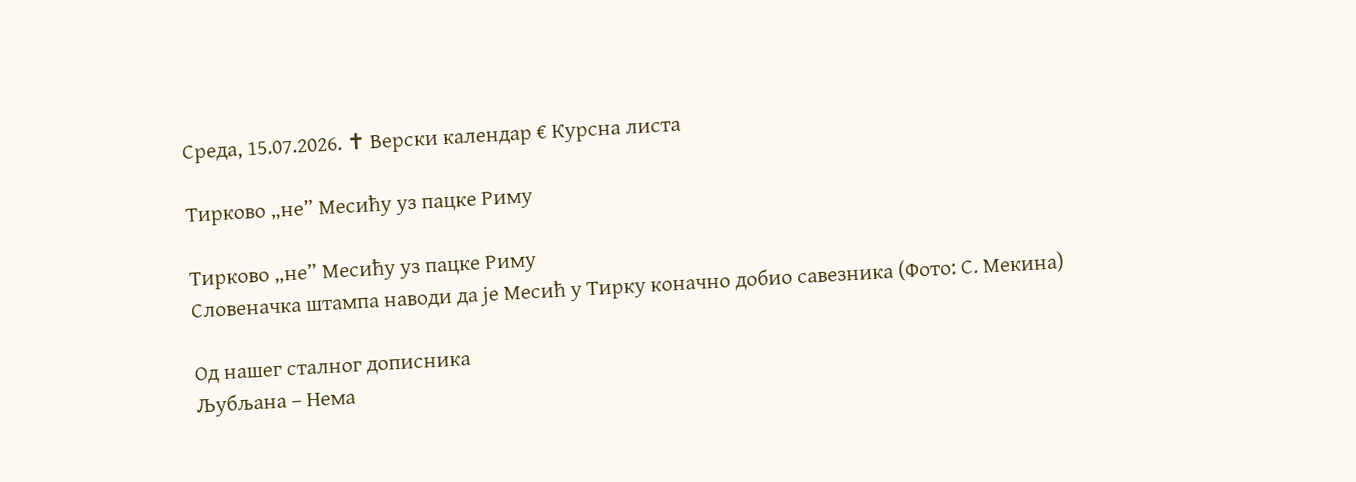Среда, 15.07.2026. ✝ Верски календар € Курсна листа

Тирково „не” Месићу уз пацке Риму

Тирково „не” Месићу уз пацке Риму
Словеначка штампа наводи да је Месић у Тирку коначно добио савезника (Фото: С. Мекина)

Од нашег сталног дописника
Љубљана – Нема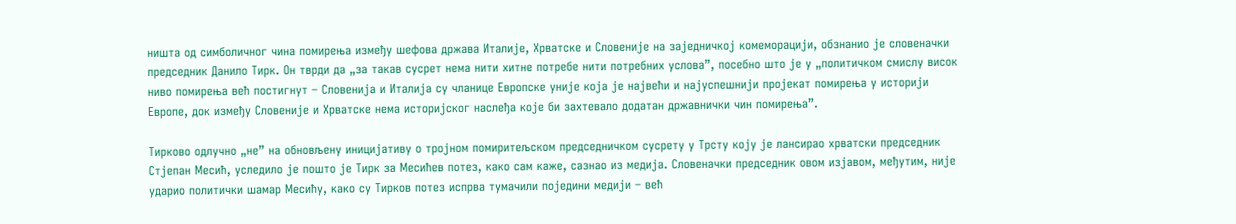ништа од симболичног чина помирења између шефова држава Италије, Хрватске и Словеније на заједничкој комеморацији, обзнанио је словеначки председник Данило Тирк. Он тврди да „за такав сусрет нема нити хитне потребе нити потребних услова”, посебно што је у „политичком смислу висок ниво помирења већ постигнут – Словенија и Италија су чланице Европске уније која је највећи и најуспешнији пројекат помирења у историји Европе, док између Словеније и Хрватске нема историјског наслеђа које би захтевало додатан државнички чин помирења”.

Тирково одлучно „не” на обновљену иницијативу о тројном помиритељском председничком сусрету у Трсту коју је лансирао хрватски председник Стјепан Месић, уследило је пошто је Тирк за Месићев потез, како сам каже, сазнао из медија. Словеначки председник овом изјавом, међутим, није ударио политички шамар Месићу, како су Тирков потез испрва тумачили поједини медији – већ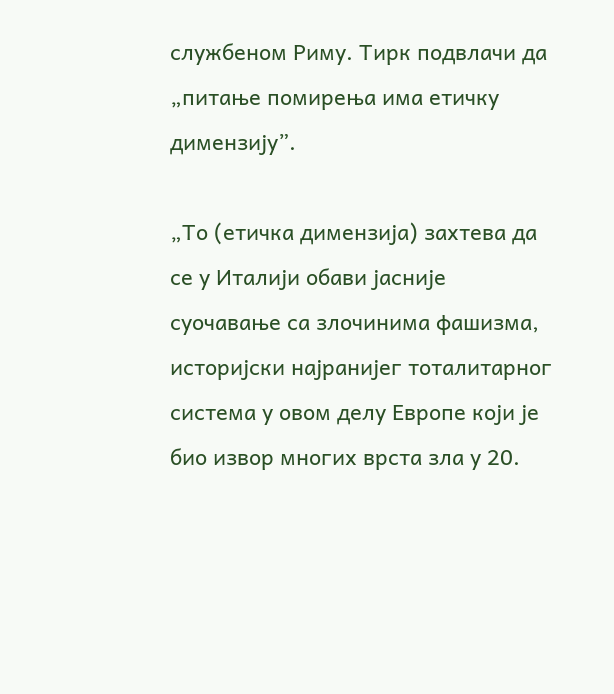службеном Риму. Тирк подвлачи да „питање помирења има етичку димензију”.

„То (етичка димензија) захтева да се у Италији обави јасније суочавање са злочинима фашизма, историјски најранијег тоталитарног система у овом делу Европе који је био извор многих врста зла у 20.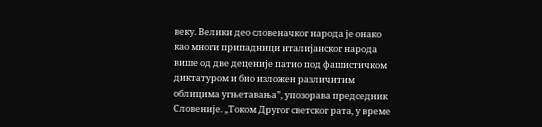веку. Велики део словеначког народа је онако као многи припадници италијанског народа више од две деценије патио под фашистичком диктатуром и био изложен различитим облицима угњетавања”, упозорава председник Словеније. „Током Другог светског рата, у време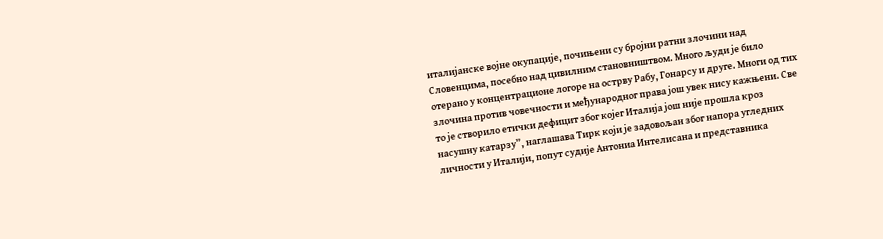италијанске војне окупације, почињени су бројни ратни злочини над Словенцима, посебно над цивилним становништвом. Много људи је било отерано у концентрационе логоре на острву Рабу, Гонарсу и друге. Многи од тих злочина против човечности и међународног права још увек нису кажњени. Све то је створило етички дефицит због којег Италија још није прошла кроз насушну катарзу”, наглашава Тирк који је задовољан због напора угледних личности у Италији, попут судије Антониа Интелисана и представника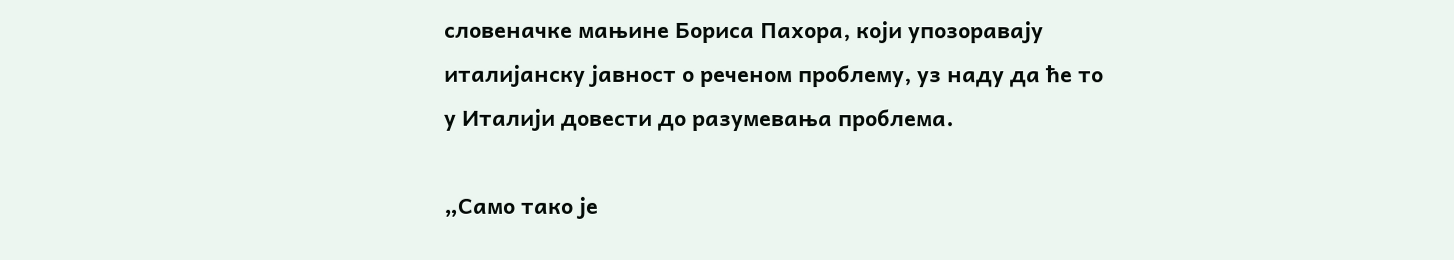словеначке мањине Бориса Пахора, који упозоравају италијанску јавност о реченом проблему, уз наду да ће то у Италији довести до разумевања проблема.

„Само тако је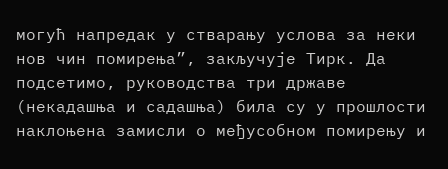могућ напредак у стварању услова за неки нов чин помирења”, закључује Тирк. Да подсетимо, руководства три државе (некадашња и садашња) била су у прошлости наклоњена замисли о међусобном помирењу и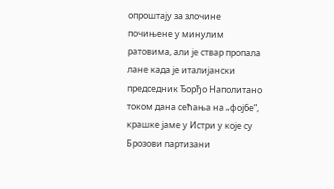опроштају за злочине почињене у минулим ратовима, али је ствар пропала лане када је италијански председник Ђорђо Наполитано током дана сећања на „фојбе”, крашке јаме у Истри у које су Брозови партизани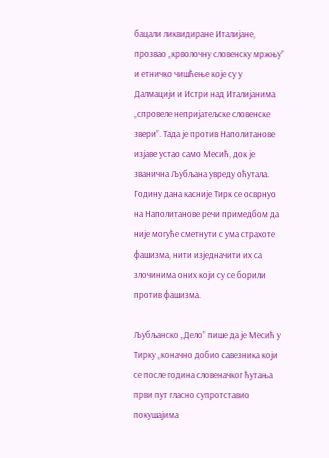бацали ликвидиране Италијане, прозвао „крволочну словенску мржњу” и етничко чишћење које су у Далмацији и Истри над Италијанима „спровеле непријатељске словенске звери”. Тада је против Наполитанове изјаве устао само Месић, док је званична Љубљана увреду оћутала. Годину дана касније Тирк се осврнуо на Наполитанове речи примедбом да није могуће сметнути с ума страхоте фашизма, нити изједначити их са злочинима оних који су се борили против фашизма.

Љубљанско „Дело” пише да је Месић у Тирку „коначно добио савезника који се после година словеначког ћутања први пут гласно супротставио покушајима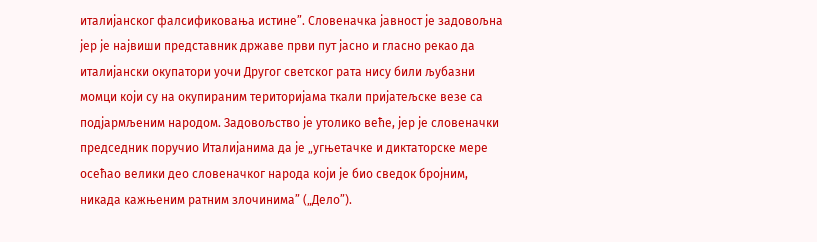италијанског фалсификовања истине”. Словеначка јавност је задовољна јер је највиши представник државе први пут јасно и гласно рекао да италијански окупатори уочи Другог светског рата нису били љубазни момци који су на окупираним територијама ткали пријатељске везе са подјармљеним народом. Задовољство је утолико веће, јер је словеначки председник поручио Италијанима да је „угњетачке и диктаторске мере осећао велики део словеначког народа који је био сведок бројним, никада кажњеним ратним злочинима” („Дело”).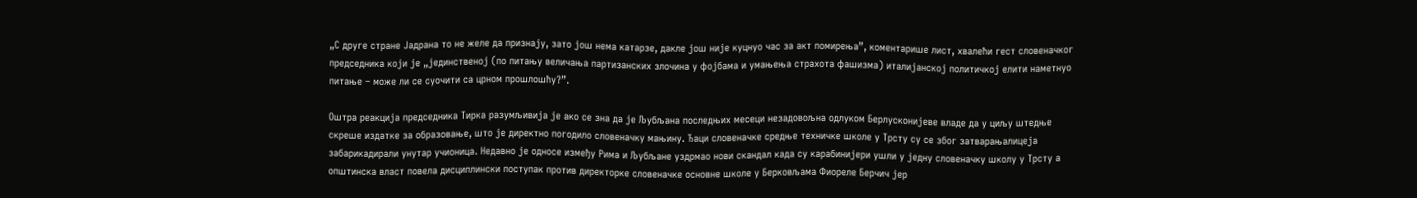„С друге стране Јадрана то не желе да признају, зато још нема катарзе, дакле још није куцнуо час за акт помирења”, коментарише лист, хвалећи гест словеначког председника који је „јединственој (по питању величања партизанских злочина у фојбама и умањења страхота фашизма) италијанској политичкој елити наметнуо питање – може ли се суочити са црном прошлошћу?”.

Оштра реакција председника Тирка разумљивија је ако се зна да је Љубљана последњих месеци незадовољна одлуком Берлусконијеве владе да у циљу штедње скреше издатке за образовање, што је директно погодило словеначку мањину. Ђаци словеначке средње техничке школе у Трсту су се због затварањалицеја забарикадирали унутар учионица. Недавно је односе између Рима и Љубљане уздрмао нови скандал када су карабинијери ушли у једну словеначку школу у Трсту а општинска власт повела дисциплински поступак против директорке словеначке основне школе у Берковљама Фиореле Берчич јер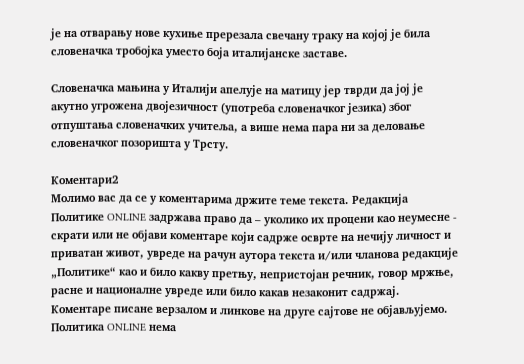је на отварању нове кухиње пререзала свечану траку на којој је била словеначка тробојка уместо боја италијанске заставе.

Словеначка мањина у Италији апелује на матицу јер тврди да јој је акутно угрожена двојезичност (употреба словеначког језика) због отпуштања словеначких учитеља, а више нема пара ни за деловање словеначког позоришта у Трсту.

Коментари2
Молимо вас да се у коментарима држите теме текста. Редакција Политике ONLINE задржава право да – уколико их процени као неумесне - скрати или не објави коментаре који садрже осврте на нечију личност и приватан живот, увреде на рачун аутора текста и/или чланова редакције „Политике“ као и било какву претњу, непристојан речник, говор мржње, расне и националне увреде или било какав незаконит садржај. Коментаре писане верзалом и линкове на друге сајтове не објављујемо. Политика ONLINE нема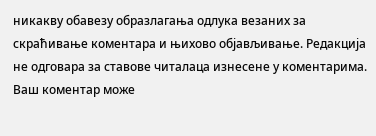никакву обавезу образлагања одлука везаних за скраћивање коментара и њихово објављивање. Редакција не одговара за ставове читалаца изнесене у коментарима. Ваш коментар може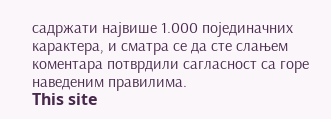садржати највише 1.000 појединачних карактера, и сматра се да сте слањем коментара потврдили сагласност са горе наведеним правилима.
This site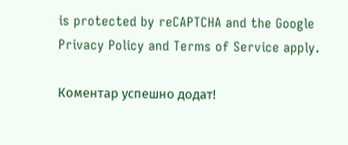is protected by reCAPTCHA and the Google Privacy Policy and Terms of Service apply.

Комeнтар успeшно додат!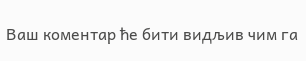Ваш комeнтар ћe бити видљив чим га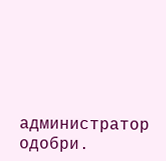администратор одобри.